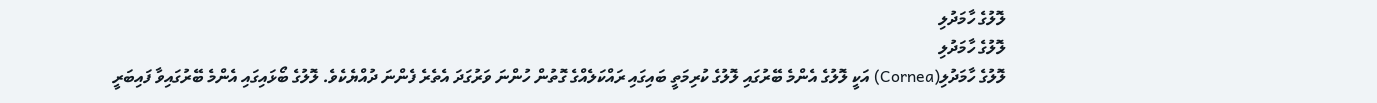ލޮލުގެ ހާމަދުލި
ލޮލުގެ ހާމަދުލި
ލޮލުގެ ހާމަދުލި(Cornea) އަކީ ލޮލުގެ އެންމެ ބޭރުގައި ލޮލުގެ ކުރިމަތީ ބައިގައި ރައްކަލެއްގެ ގޮތުން ހުންނަ ވަރުގަދަ އެތެރެ ފެންނަ ދުއްޔެކެވެ. ލޮލުގެ ބޯޅައިގައި އެންމެ ބޭރުގައިވާ ފައިބަރީ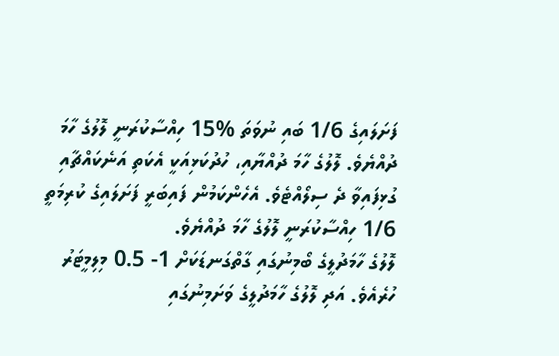ފަށަލައިގެ 1/6 ބައި ނުވަތަ %15 ހިއްސާކުރަނީ ލޮލުގެ ހާމަ ދުއްޔެވެ. ލޮލުގެ ހާމަ ދުއްޔާއި، ހުދުކަޅިއަކީ އެކަތި އަނެކައްޗާއި ގުޅިފައިވާ ދެ ސިލޯއްޓެވެ. އެހެންކަމުން ފައިބަރީ ފަށަލައިގެ ކުރިމަތީ 1/6 ހިއްސާކުރަނީ ލޮލުގެ ހާމަ ދުއްޔެވެ.
ލޮލުގެ ހާމަދުލީގެ ބޯމިނުގައި ގާތްގަނޑަކަށް 1- 0.5 މިލިމީޓަރު ހުރެއެވެ. އަދި ލޮލުގެ ހާމަދުލީގެ ވަށަމިނުގައި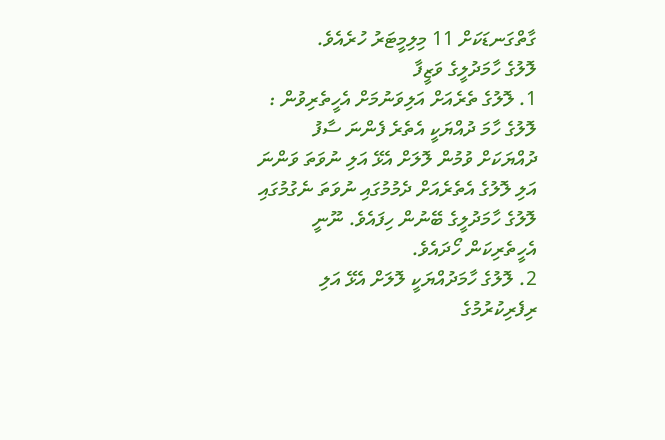ގާތްގަނޑަކަށް 11 މިލިމީޓަރު ހުރެއެވެ.
ލޮލުގެ ހާމަދުލީގެ ވަޒީފާ
1. ލޮލުގެ ތެރެއަށް އަލިވަނުމަށް އެހީތެރިވުން : ލޮލުގެ ހާމަ ދުއްޔަކީ އެތެރެ ފެންނަ ސާފު ދުއްޔަކަށް ވުމުން ލޮލަށް އެޅޭ އަލި ނުވަތަ ވަންނަ އަލި ލޮލުގެ އެތެރެއަށް ދެމުމުގައި ނުވަތަ ނެގުމުގައި ލޮލުގެ ހާމަދުލީގެ ބޭނުން ހިފައެވެ. ނޫނީ އެހީތެރިކަން ހޯދައެވެ.
2. ލޮލުގެ ހާމަދުއްޔަކީ ލޮލަށް އެޅޭ އަލި ރިފެރިކުރުމުގެ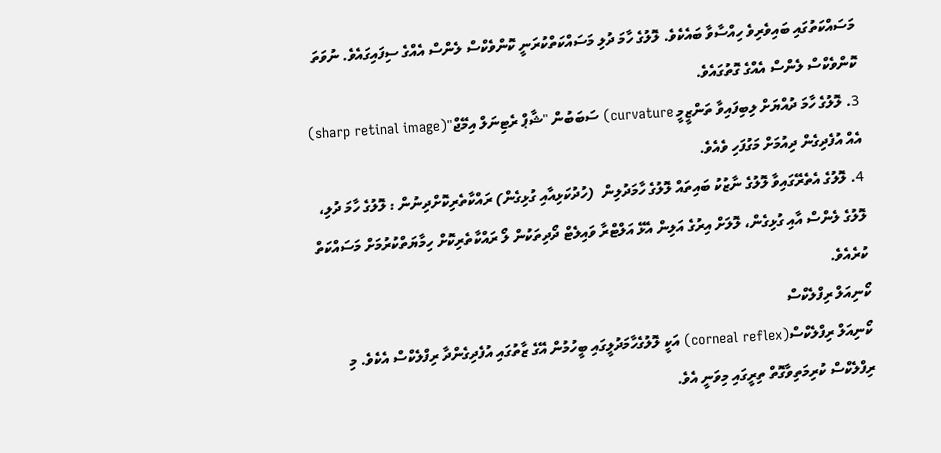މަސައްކަތުގައި ބައިވެރިވެ ހިއްސާވާ ބައެކެވެ. ލޮލުގެ ހާމަ ދުލި މަސައްކަތްކުރަނީ ކޮންވެކްސް ލެންސް އެއްގެ ސިފައިގައެވެ. ނުވަތަ ކޮންވެކްސް ލެންސް އެއްގެ ގޮތުގައެވެ.
3. ލޮލުގެ ހާމަ ދުއްޔަށް ލިބިފައިވާ ތަންޒީމީ curvature) ސަބަބުން "ޝާޕް ރެޓިނަލް އިމޭޖް"(sharp retinal image) އެއް އުފެދިގެން ދިއުމަށް މަގުފަހި ވެއެވެ.
4. ލޮލުގެ އެތެރޭގައިވާ ލޮލުގެ ނާޒުކު ބައިތައް ލޮލުގެ ހާމަދުލިން  (ހުދުކަޅިއާއި ގުޅިގެން) ރައްކާތެރިކޮށްދިނުން : ލޮލުގެ ހާމަ ދުލި، ލޮލުގެ ލެންސް އާއި ގުޅިގެން، ލޮލަށް އިރުގެ އަލިން އެޅޭ އަލްޓްރާ ވައިލެޓް ދޯދިތަކުން ލޯ ރައްކާތެރިކޮށް ހިމާޔަތްކުރުމަށް މަސައްކަތް ކުރެއެވެ.
ކޯނިއަލް ރިފްލެކްސް
ކޯނިއަލް ރިފްލެކްސް(corneal reflex) އަކީ ލޮލުގެހާމަދުލީގައި ބީހުމުން އޭގެ ޒާތުގައި އުފެދިގެންދާ ރިފްލެކްސް އެކެވެ. މި ރިފްލެކްސް ކުރިމަތިވާގޮތް ތިރީގައި މިވަނީ އެވެ.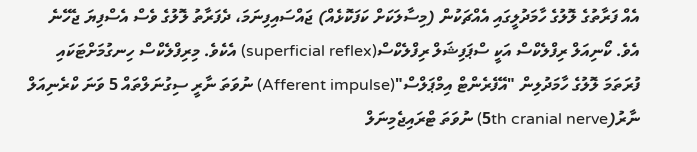އެއް ފަރާތުގެ ލޮލުގެ ހާމަދުލީގައި އެއްޗަކުން (މިސާލަކަށް ކަފަކޮޅެއް) ޖައްސައިފިނަމަ، ދެފަރާތު ލޮލުގެ ވެސް އެސްފިޔަ ޖެހޭނެ އެވެ. ކޯނިއަލް ރިފްލެކްސް އަކީ ސްޕަފިޝަލް ރިފްލެކްސް(superficial reflex) އެކެވެ. މިރިފްލެކްސް ހިނގުމަށްޓަކައި ފުރަތަމަ ލޮލުގެ ހާމަދުލިން "އޭފެރެންޓް އިމްޕަލްސް"(Afferent impulse) ނުވަތަ ނާރީ ސިގުނަލްތައް 5 ވަނަ ކްރެނިއަލް ނާރު(5th cranial nerve) ނުވަތަ ޓްރައިޖެމިނަލް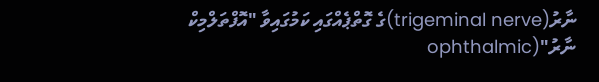ނާރު(trigeminal nerve)ގެ ގޮތްޕެއްގައި ކަމުގައިވާ "އޮފްތަލްމިކް ނާރު"(ophthalmic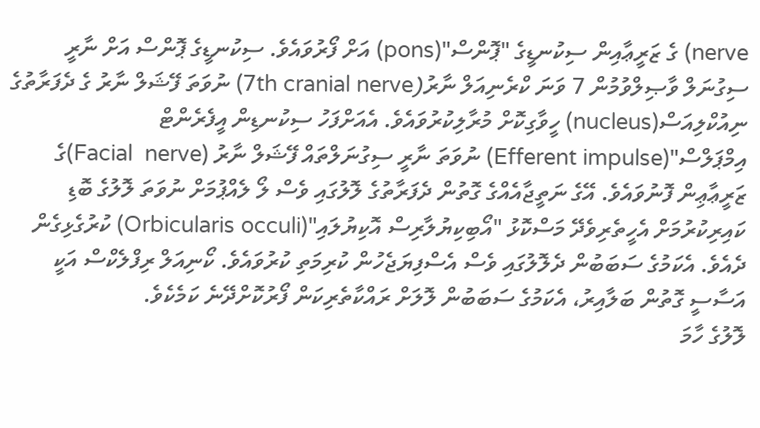nerve) ގެ ޒަރީޢާއިން ސިކުނޑީގެ "ޕޮންސް"(pons) އަށް ފޯރުވައެވެ. ސިކުނޑީގެ ޕޮންސް އަށް ނާރީ ސިގުނަލް ވާޞިލްވުމުން 7 ވަނަ ކްރެނިއަލް ނާރު(7th cranial nerve) ނުވަތަ ފޭޝަލް ނާރު ގެ ދެފަރާތުގެ ނިއުކްލިއަސް(nucleus) ހީވާގިކޮށް މުރާލިކުރުވައެވެ. އެއަށްފަހު ސިކުނޑިން އީފެރެންޓް އިމްޕަލްސް"(Efferent impulse) ނުވަތަ ނާރީ ސިގުނަލްތައް ފޭޝަލް ނާރު (Facial  nerve)ގެ ޒަރީޢާޢިން ފޮނުވައެވެ. އޭގެ ނަތީޖާއެއްގެ ގޮތުން ދެފަރާތުގެ ލޮލުގައި ވެސް ލޯ ލެއްޕުމަށް ނުވަތަ ލޮލުގެ ބޮޑި ކައިރިކުރުމަށް އެހީތެރިވެދޭ މަސްކޮޅު "އޯބިކިޔުލާރިސް އޮކިޔުލައި"(Orbicularis occuli) ކުރުގެޅިގެން ދެއެވެ. އެކަމުގެ ސަބަބުން ދެލޮލުގައި ވެސް އެސްފިޔަޖެހުން ކުރިމަތި ކުރުވައެވެ. ކޯނިއަލް ރިފްލެކްސް އަކީ އަސާސީ ގޮތުން ބަލާއިރު، އެކަމުގެ ސަބަބުން ލޮލަށް ރައްކާތެރިކަން ފޯރުކޮށްދޭނެ ކަމެކެވެ.
ލޮލުގެ ހާމަ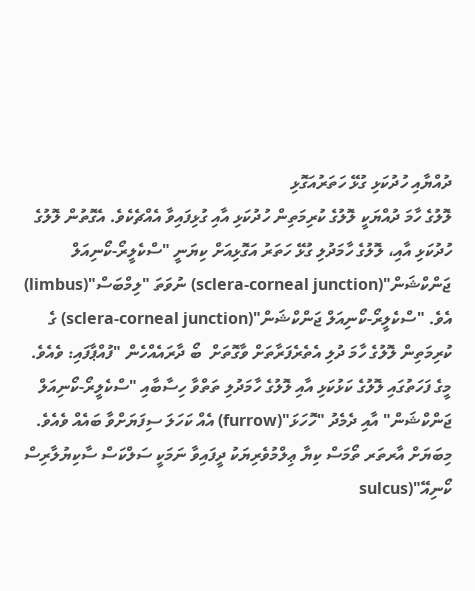ދުއްޔާއި ހުދުކަޅި ގުޅޭ ހަތަރުއަގޮޅި
ލޮލުގެ ހާމަ ދުއްޔަކީ ލޮލުގެ ކުރިމަތިން ހުދުކަޅި އާއި ގުޅިފައިވާ އެއްޗެކެވެ. އެގޮތުން ލޮލުގެ ހުދުކަޅި އާއި، ލޮލުގެ ހާމަދުލި ގުޅޭ ހަތަރު އަގޮޅިއަށް ކިޔަނީ "ސްކެލީރޯ-ކޯނިއަލް ޖަންކްޝަން"(sclera-corneal junction) ނުވަތަ "ލިމްބަސް"(limbus) އެވެ. "ސްކެލީރޯ-ކޯނިއަލް ޖަންކްޝަން"(sclera-corneal junction) ގެ ކުރިމަތިން ލޮލުގެ ހާމަ ދުލި އެތެރެފަރާތަށް ވާގޮތަށް  ބޯ ދާރައެއްހެން "ފުއްޕާފައި: ވެއެވެ.  މީގެ ފަހަތުގައި ލޮލުގެ ކަޅުކަޅި އާއި ލޮލުގެ ހާމަދުލި ތަތްވާ ހިސާބާއި "ސްކެލީރޯ-ކޯނިއަލް ޖަންކްޝަން" އާއި ދެމެދު "ހޮހަޅަ"(furrow) އެއް ކަހަލަ ސިފަޔަށްވާ ބައެއް ވެއެވެ. މިބަޔަށް އާރތަރ ތޯމަސް ކިޔާ ޢިލްމުވެރިޔަކު ދީފައިވާ ނަމަކީ ސަލްކަސް ސާކިޔުލާރިސް ކޯނިއޭ"(sulcus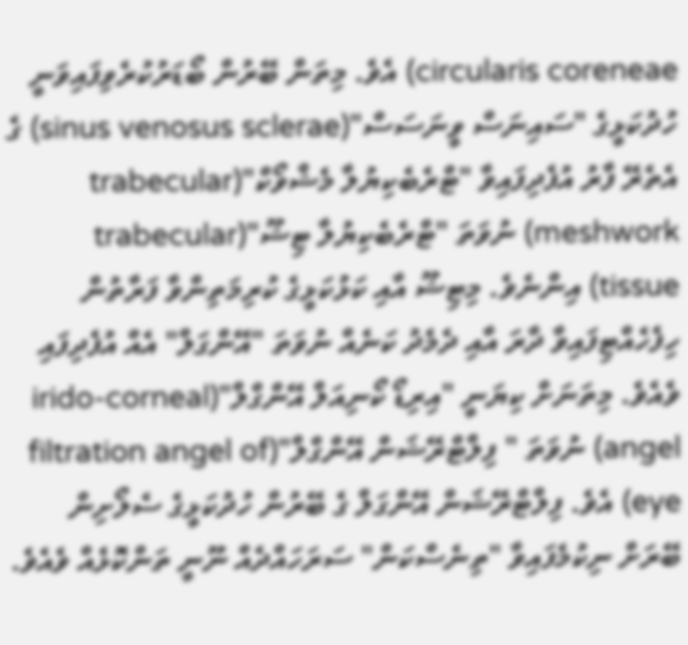circularis coreneae) އެވެ. މިތަން ބޭރުން ބޯޑަރުކުރެވިފައިވަނީ ހުދުކަޅީގެ "ސައިނަސް ވީނަސަސް"(sinus venosus sclerae) ގެ އެތެރޭ ފާރު އުފެދިފައިވާ "ޓްރެބެކިޔުލާ މެޝްވޯކް"(trabecular meshwork) ނުވަތަ "ޓްރެބެކިޔުލާ ޓިޝޫ"(trabecular tissue) އިންނެވެ. މިޓިޝޫ އާއި ކަޅުކަޅީގެ ކުރިމަތިންވާ ފަރާތުން ހިފެހެއްޓިފައިވާ ދާރަ އާއި ދެމެދު ކަނެއް ނުވަތަ "އޭންގަލް" އެއް އުފެދިފައި ވެއެވެ. މިތަނަށް ކިޔަނީ "އިރިޑޯ ކޯނިއަލް އޭންގްލް"(irido-corneal angel) ނުވަތަ " ފިލްޓްރޭޝަން އޭންގްލް"(filtration angel of eye) އެވެ. ފިލްޓްރޭޝަން އޭންގަލް ގެ ބޭރުން ހުދުކަޅީގެ ސެލޯށިން ބޭރަށް ނިކުމެފައިވާ "ތިނެސްކަން" ސަރަހައްދެއް ނޫނީ ތަންކޮޅެއް ވެއެވެ.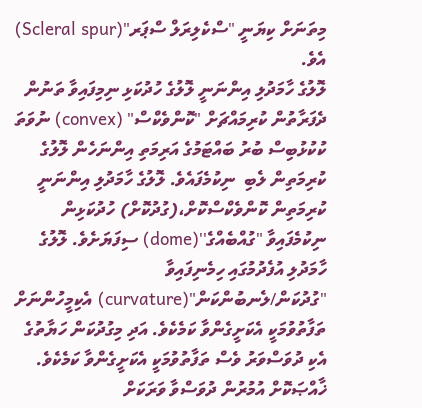މިތަނަށް ކިޔަނީ "ސްކެލިރަލް ސްޕަރ"(Scleral spur) އެވެ.
ލޮލުގެ ހާމަދުލި އިންނަނީ ލޮލުގެ ހުދުކަޅި ނިމިފައިވާ ތަނުން ދެފަރާތުން ކުރިމައްޗަށް "ކޮންވެކްސް" (convex) ނުވަތަ ކުކުޅުބިސް ބުރު ބައްޓަމުގެ އަރިމަތި އިންނަހެން ލޮލުގެ ކުރިމަތިން ލެބި  ނިކުމެފައެވެ. ލޮލުގެ ހާމަދުލި އިންނަނީ ކުރިމަތިން ކޮންވެކްސްކޮށް،(ގުދުކޮށް) ހުދުކަޅިން ނިކުމެފައިވާ "ގުއްބެއްގެ''(dome) ސިފަޔަށެވެ. ލޮލުގެ ހާމަދުލި އުފެދުމުގައި ހިމެނިފައިވާ "ގުދުކަން/ލެނބުންކަން"(curvature) އެކިމީހުންނަށް ތަފާތުވުމަކީ އެކަށީގެންވާ ކަމެކެވެ. އަދި މިގުދުކަން ހަޔާތުގެ އެކި ދުވަސްވަރު ވެސް ތަފާތުވުމަކީ އެކަށީގެންވާ ކަމެކެވެ. ޚާއްޞަކޮށް އުމުރުން ދުވަސްވާ ވަރަކަށް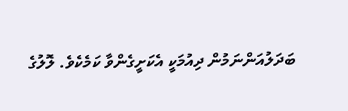ބަދަލުއަންނަމުން ދިއުމަކީ އެކަށީގެންވާ ކަމެކެވެ. ލޮލުގެ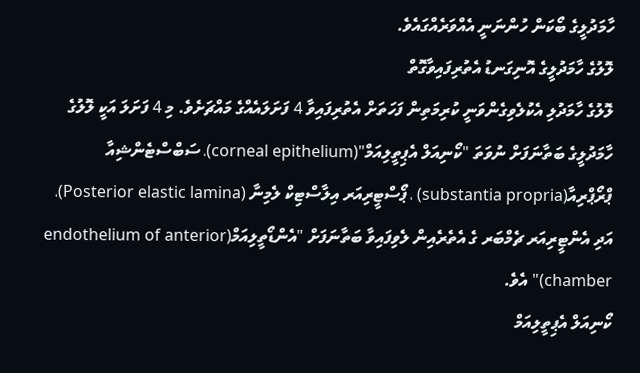ހާމަދުލީގެ ބޯކަން ހުންނަނީ އެއްވަރެއްގައެވެ.
ލޮލުގެ ހާމަދުލީގެ އޮނިގަނޑު އެތުރިފައިވާގޮތް
ލޮލުގެ ހާމަދުލި އެކުލެވިގެންވަނީ ކުރިމަތިން ފަހަތަށް އެތުރިފައިވާ 4 ފަށަލައެއްގެ މައްޗަށެވެ. މި 4 ފަށަލަ އަކީ ލޮލުގެ ހާމަދުލީގެ ބަތާނަފަށް ނުވަތަ "ކޯނިއަލް އެޕިތީލިއަމް"(corneal epithelium)، ސަބްސްޓެންޝިއާ ޕްރޯޕްރިއާ(substantia propria) ، ޕޯސްޓީރިއަރ އިލާސްޓިކް ލެމިނާ (Posterior elastic lamina)، އަދި އެންޓީރިއަރ ޗެމްބަރ ގެ އެތެރެއިން ލެވިފައިވާ ބަތާނަފަށް "އެންޑޯތީލިއަމް(endothelium of anterior chamber)" އެވެ.
ކޯނިއަލް އެޕިތީލިއަމް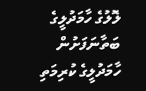ލޮލުގެ ހާމަދުލީގެ ބަތާނަފަށުން ހާމަދުލީގެ ކުރިމަތި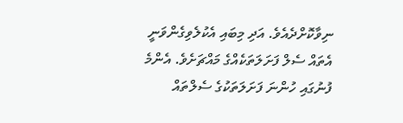ނިވާކޮށްދެއެވެ. އަދި މިބައި އެކުލެވިގެންވަނީ އެތައް ސެލް ފަށަލަތަކެއްގެ މައްޗަށެވެ. އެންމެ ފުނުގައި ހުންނަ ފަށަލަތަކުގެ ސެލްތައް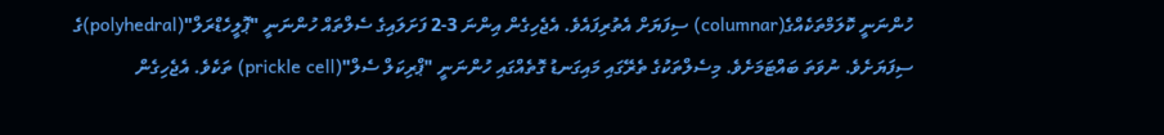ހުންނަނީ ކޮލަމްތަކެއްގެ(columnar) ސިފަޔަށް އެތުރިފައެވެ. އެޖެހިގެން އިންނަ 3-2 ފަށަލައިގެ ސެލްތައް ހުންނަނީ "ޕޮލީހެޑްރަލް"(polyhedral)ގެ ސިފަޔަށެވެ. ނުވަތަ ބައްޓަމަށެވެ. މިސެލްތަކުގެ ތެރޭގައި މައިގަނޑު ގޮތެއްގައި ހުންނަނީ "ޕްރިކަލް ސެލް"(prickle cell) ތަކެވެ. އެޖެހިގެން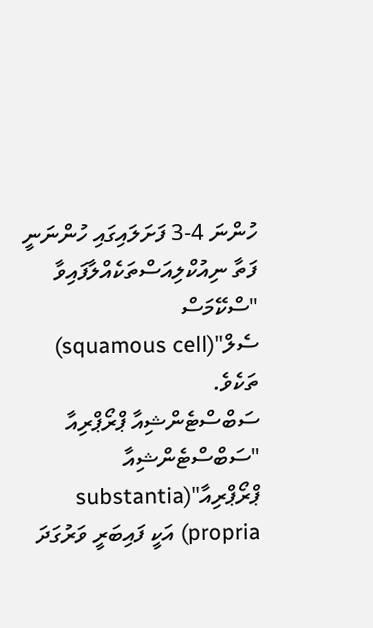ހުންނަ 4-3 ފަށަލައިގައި ހުންނަނީ  ފަތާ ނިއުކްލިއަސްތަކެއްލާފައިވާ "ސްކޭމަސް ސެލް"(squamous cell) ތަކެވެ.
ސަބްސްޓެންޝިއާ ޕްރޯޕްރިއާ
"ސަބްސްޓެންޝިއާ ޕްރޯޕްރިއާ"(substantia propria) އަކީ ފައިބަރީ ވަރުގަދަ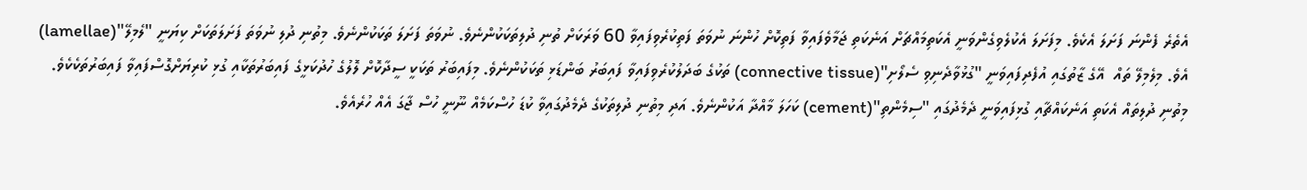އެތެރެ ފެންނަ ފަށަލަ އެކެވެ. މިފަށަލަ އެކުލެވިގެންވަނީ އެކަތިމައްޗަށް އަނެކަތި ޖަމާވެފައިވާ ފަތިކޮށް ހުންނަ ނުވަތަ ފަތިކުރެވިފައިވާ 60 ވަރަކަށް ތުނި ދުލިތަކަކުންނެވެ. ނުވަތަ ފަށަލަ ތަކަކުންނެވެ. މިތުނި ދުލި ނުވަތަ ފަށަލަތަކަށް ކިޔަނީ "ލެމިލޭ"(lamellae) އެވެ. މިލެމިލޭ ތައް  އޭގެ ޒާތުގައި އުފެދިފައިވަނީ "ގުޅުވާދެނިވި ސެލޯށި"(connective tissue) ތަކުގެ ބަދަލުކުރެވިފައިވާ ފައިބަރު ބަންޑަޅި ތަކަކުންނެވެ. މިފައިބަރު ތަކަކީ ސީދާކޮށް ލޮލުގެ ހުދުކަޅީގެ ފައިބަރުތަކާއި ގުޅި ކުރިޔަށްގޮސްފައިވާ ފައިބަރުތަކެކެވެ. މިތުނި ދުލިތައް އެކަތި އަނެކައްޗާއި ގުޅިފައިވަނީ ދެމެދުގައި "ސިމެންތި"(cement) ކަހަލަ މާއްދާ އަކުންނެވެ. އަދި މިތުނި ދުލިތަކުގެ ދެމެދުގައިވާ ކުޑަ ހުސްކަމެއް ނޫނީ ހުސް ޖާގަ އެއް ހުރެއެވެ.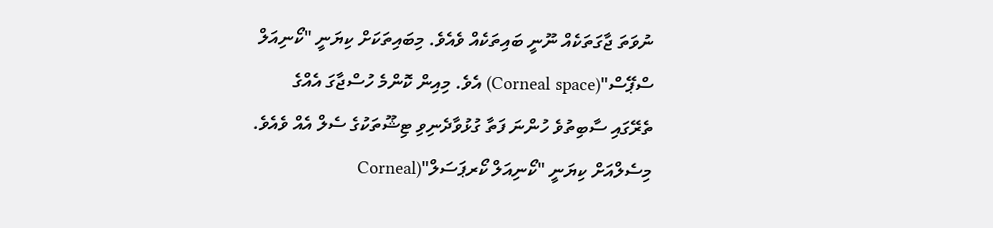ނުވަތަ ޖާގަތަކެއް ނޫނީ ބައިތަކެއް ވެއެވެ. މިބައިތަކަށް ކިޔަނީ "ކޯނިއަލް ސްޕޭސް"(Corneal space) އެވެ. މިއިން ކޮންމެ ހުސްޖާގަ އެއްގެ ތެރޭގައި ސާބިތުވެ ހުންނަ ފަތާ ގުޅުވާދެނިވި ޓިޝޫތަކުގެ ސެލް އެއް ވެއެވެ. މިސެލްއަށް ކިޔަނީ "ކޯނިއަލް ކޯރޕަސަލް"(Corneal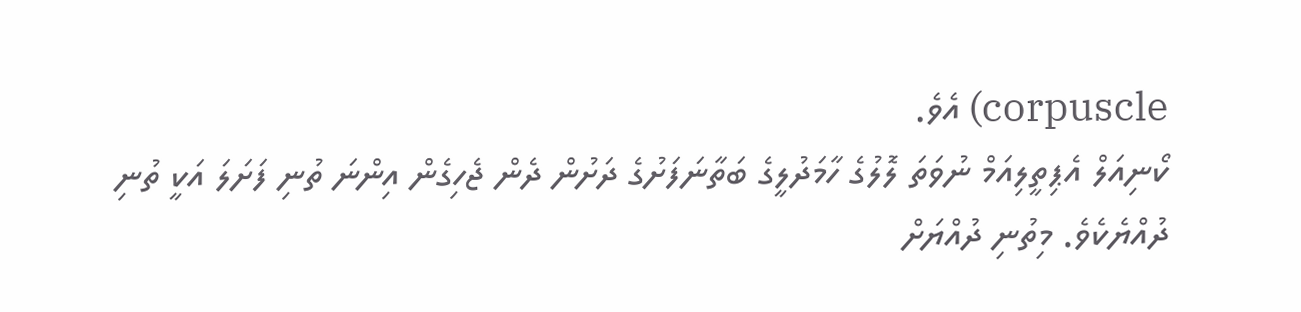corpuscle) އެވެ.
ކޯނިއަލް އެޕިތީލިއަމް ނުވަތަ ލޮލުގެ ހާމަދުލީގެ ބަތާނަފަށުގެ ދަށުން ދެން ޖެހިގެން އިންނަ ތުނި ފަށަލަ އަކީ ތުނި ދުއްޔެކެވެ. މިތުނި ދުއްޔަށް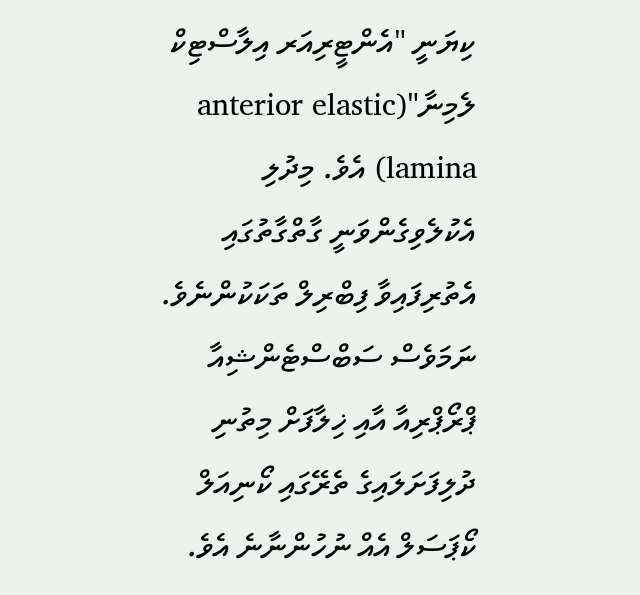ކިޔަނީ "އެންޓީރިއަރ އިލާސްޓިކް ލެމިނާ"(anterior elastic lamina) އެވެ. މިދުލި އެކުލެވިގެންވަނީ ގާތްގާތުގައި އެތުރިފައިވާ ފިބްރިލް ތަކަކުންނެވެ. ނަމަވެސް ސަބްސްޓެންޝިއާ ޕްރޯޕްރިއާ އާއި ޚިލާފަށް މިތުނި ދުލިފަށަލައިގެ ތެރޭގައި ކޯނިއަލް ކޯޕަސަލް އެއް ނުހުންނާނެ އެވެ.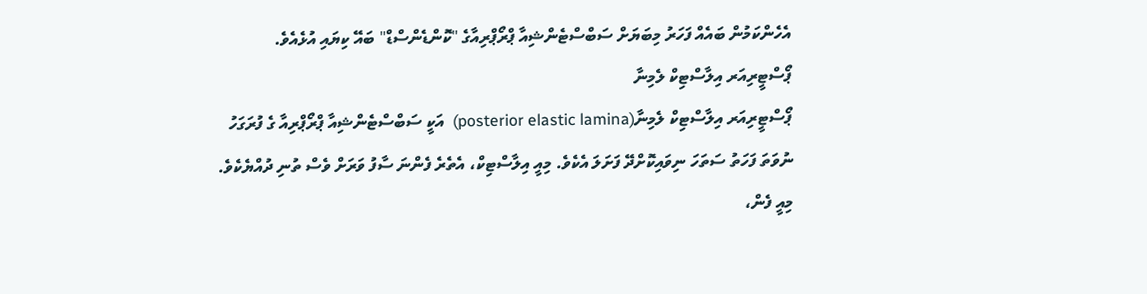އެހެންކަމުން ބައެއް ފަހަރު މިބަޔަށް ސަބްސްޓެންޝިއާ ޕްރޯޕްރިއާގެ "ކޮންޑެންސްޑް" ބައޭ ކިޔައި އުޅެއެވެ.
ޕޯސްޓީރިއަރ އިލާސްޓިކް ލެމިނާ
ޕޯސްޓީރިއަރ އިލާސްޓިކް ލެމިނާ(posterior elastic lamina)  އަކީ ސަބްސްޓެންޝިއާ ޕްރޯޕްރިއާ ގެ ފުރަގަހު ނުވަތަ ފަހަތު ސަތަހަ ނިވައިކޮށްދޭ ފަށަލަ އެކެވެ. މިއީ އިލާސްޓިކް، އެތެރެ ފެންނަ ސާފު ވަރަށް ވެސް ތުނި ދުއްޔެކެވެ. މިއީ ފެން،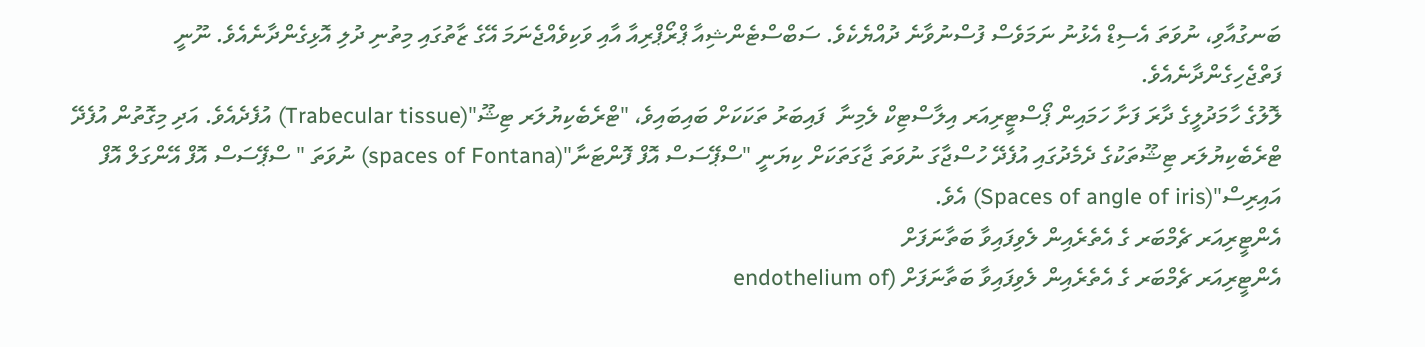ބަނގުއާވި، ނުވަތަ އެސިޑް އެޅުނު ނަމަވެސް ފުސްނުވާނެ ދުއްޔެކެވެ. ސަބްސްޓެންޝިއާ ޕްރޯޕްރިއާ އާއި ވަކިވެއްޖެނަމަ އޭގެ ޒާތުގައި މިތުނި ދުލި އޮޅިގެންދާނެއެވެ. ނޫނީ ފަތްޖެހިގެންދާނެއެވެ.
ލޮލުގެ ހާމަދުލީގެ ދާރަ ފަށާ ހަމައިން ޕޯސްޓީރިއަރ އިލާސްޓިކް ލެމިނާ  ފައިބަރު ތަކަކަށް ބައިބައިވެ، "ޓްރެބެކިޔުލަރ ޓިޝޫ"(Trabecular tissue) އުފެދެއެވެ. އަދި މިގޮތުން އުފެދޭ ޓްރެބެކިޔުލަރ ޓިޝޫތަކުގެ ދެމެދުގައި އުފެދޭ ހުސްޖާގަ ނުވަތަ ޖާގަތަކަށް ކިޔަނީ "ސްޕޭސަސް އޮފް ފޮންޓަނާ"(spaces of Fontana) ނުވަތަ " ސްޕޭސަސް އޮފް އޭންގަލް އޮފް އައިރިސް"(Spaces of angle of iris) އެވެ.
އެންޓީރިއަރ ޗެމްބަރ ގެ އެތެރެއިން ލެވިފައިވާ ބަތާނަފަށް
އެންޓީރިއަރ ޗެމްބަރ ގެ އެތެރެއިން ލެވިފައިވާ ބަތާނަފަށް (endothelium of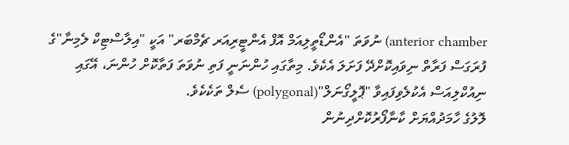anterior chamber) ނުވަތަ "އެންޑޯތީލިއަމް އޮފް އެންޓީރިއަރ ޗެމްބަރ" އަކީ "އިލާސްޓިކް ލެމިނާ"ގެ ފުރަގަސް ފަރާތް ނިވައިކޮށްދޭ ފަށަލަ އެކެވެ. މިތާގައި ހުންނަނީ ފަތި ނުވަތަ ފަތާކޮށް ހުންނަ، އޭގައި ނިއުކްލިއަސް އެކުލެވިފައިވާ "ޕޮލީގޯނަލް"(polygonal) ސެލް ތަކެކެވެ.
ލޮލުގެ ހާމަދުއްޔަށް ކާނާފޯރުކޮށްދިނުން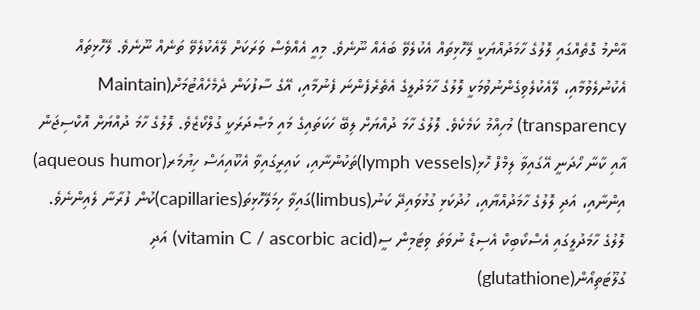އާންމު ގޮތެއްގައި ލޮލުގެ ހާމަދުއްޔަކީ ލޭހޮޅިތައް އެކުލެވޭ ބައެއް ނޫނެވެ. މިއީ އެއްވެސް ވަރަކަށް ލޭއެކުލެވޭ ތަނެއް ނޫނެވެ. ލޭހޮޅިތައް އެކުނުލެވުމާއި، ލޭއެކުލެވިގެންނުވުމަކީ ލޮލުގެ ހާމަދުލީގެ އެތެރެފެންނަ ފެނުމާއި، އޭގެ ސާފުކަން ދެމެހެއްޓުމަށް(Maintain transparency) މުހިއްމު ކަމެކެވެ. ލޮލުގެ ހާމަ ދުއްޔަށް ލިބޭ ހަކަތައިގެ މައި މަޞްދަރަކީ ގުލްކޯޒެވެ. ލޮލުގެ ހާމަ ދުއްޔަށް އޮކްސިޖަން އާއި ކާނާ ހޯދަނީ އޭގައިވާ ލިމްފް ހޮޅި(lymph vessels)ތަކުންނާއި، ކައިރީގައިވާ އެކޫއިއަސް ހިޔުމަރ(aqueous humor) އިންނާއި، އަދި ލޮލުގެ ހާމަދުއްޔާއި، ހުދުކަޅި ގުޅުވައިދޭ ކަނު(limbus)ގައިވާ ހިމަލޭހޮޅިތަ(capillaries)ކުން ފުރާނާ ލެއިންނެވެ. ލޮލުގެ ހާމަދުލީގައި އެސްކޯބިކް އެސިޑް ނުވަތަ ވިޓަމިން ސީ(vitamin C / ascorbic acid) އަދި ގުލޫޓަތިއޯން(glutathione)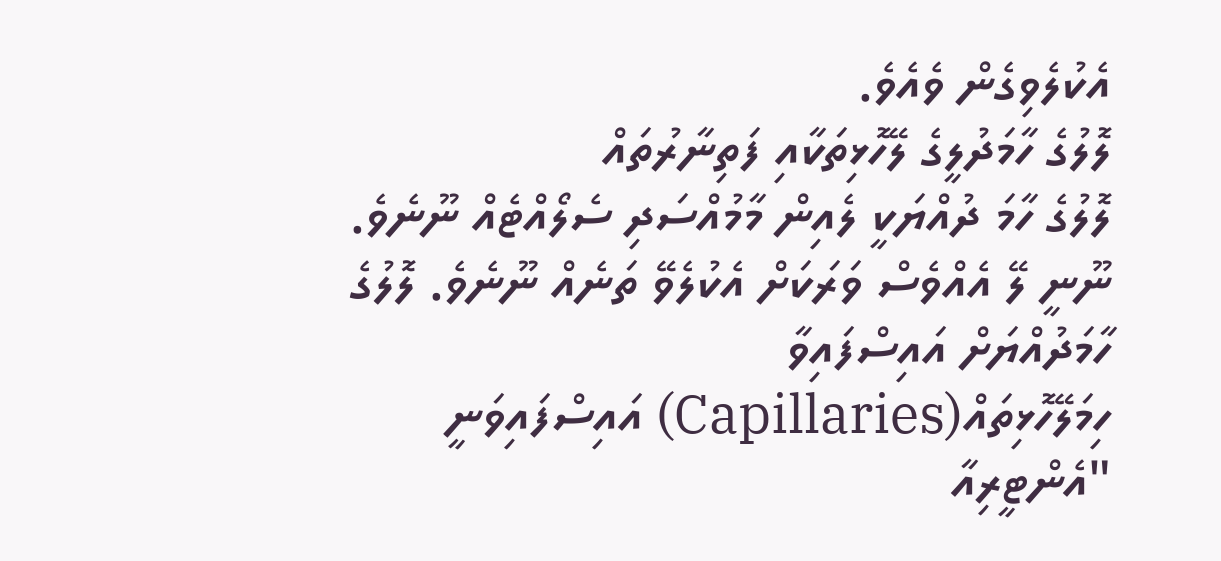އެކުލެވިގެން ވެއެވެ.
ލޮލުގެ ހާމަދުލީގެ ލޭހޮޅިތަކާއި ފަތިނާރުތައް
ލޮލުގެ ހާމަ ދުއްޔަކީ ލެއިން މާމުއްސަދި ސެލޯއްޓެއް ނޫނެވެ. ނޫނީ ލޭ އެއްވެސް ވަރަކަށް އެކުލެވޭ ތަނެއް ނޫނެވެ. ލޮލުގެ ހާމަދުއްޔަށް އައިސްފައިވާ ހިމަލޭހޮޅިތައް(Capillaries) އައިސްފައިވަނީ "އެންޓީރިއާ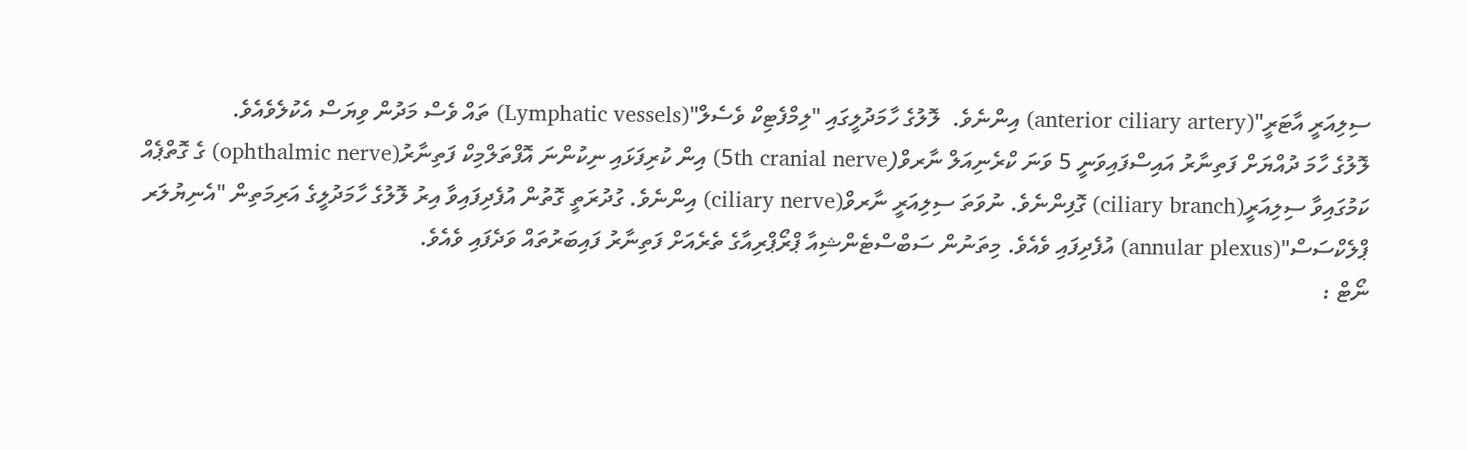ސިލިއަރީ އާޓަރީ"(anterior ciliary artery) އިންނެވެ.  ލޮލުގެ ހާމަދުލީގައި "ލިމްފެޓިކް ވެސެލް"(Lymphatic vessels) ތައް ވެސް މަދުން ވިޔަސް އެކުލެވެއެވެ.
ލޮލުގެ ހާމަ ދުއްޔަށް ފަތިނާރު އައިސްފައިވަނީ 5 ވަނަ ކްރެނިއަލް ނާރވް(5th cranial nerve) އިން ކުރިފަޅައި ނިކުންނަ އޮފްތަލްމިކް ފަތިނާރު(ophthalmic nerve) ގެ ގޮތްޕެއް ކަމުގައިވާ ސިލިއަރީ(ciliary branch) ގޮފިންނެވެ. ނުވަތަ ސިލިއަރީ ނާރވް(ciliary nerve) އިންނެވެ. ގުދުރަތީ ގޮތުން އުފެދިފައިވާ އިރު ލޮލުގެ ހާމަދުލީގެ އަރިމަތިން "އެނިޔުލަރ ޕްލެކްސަސް"(annular plexus) އުފެދިފައި ވެއެވެ. މިތަނުން ސަބްސްޓެންޝިއާ ޕްރޯޕްރިއާގެ ތެރެއަށް ފަތިނާރު ފައިބަރުތައް ވަދެފައި ވެއެވެ.
ނޯޓް :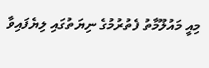މިއީ މައުލޫމާތު ފެތުރުމުގެ ނިޔަތުގައި ލިޔެފައިވާ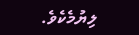ލިޔުމެކެވެ.